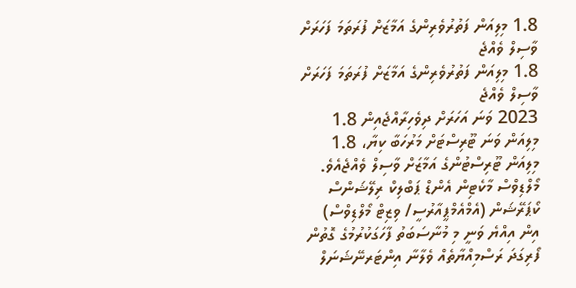1.8 މިލިއަން ފަތުރުވެރިންގެ އަމާޒަށް ފުރަތަމަ ފަހަރަށް ވާސިލް ވެއްޖެ
1.8 މިލިއަން ފަތުރުވެރިންގެ އަމާޒަށް ފުރަތަމަ ފަހަރަށް ވާސިލް ވެއްޖެ
2023 ވަނަ އަހަރަށް ދިވެހިރާއްޖެއިން 1.8 މިލިއަން ވަނަ ޓޫރިސްޓަށް މަރުހަބާ ކިޔާ، 1.8 މިލިއަން ޓޫރިސްޓުންގެ އަމާޒަށް ވާސިލް ވެއްޖެއެވެ.
މޯލްޑިވްސް މާކެޓިން އެންޑް ޕަބްލިކް ރިލޭޝަންސް ކޯޕަރޭޝަން (އެމްއެމްޕީއާރުސީ/ ވިޒިޓް މޯލްޑިވްސް) އިން އިއްޔެ ވަނީ މި މުނާސަބަތު ފާހަގަކުރުމުގެ ގޮތުން ފޯރިގަދަ ރަސްމިއްޔާތެއް ވެލާނާ އިންޓަރނޭޝަނަލް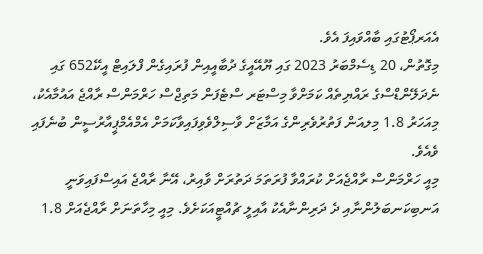އެއަރޕޯޓުގައި ބާއްވައިފަ އެވެ.
މިގޮތުން، 20 ޑިސެމްބަރު 2023 ގައި ޔޫއޭއީގެ ދުބާއީއިން ފުރައިގެން ފްލައިޓް އީކޭ652 ގައި ނެދަލޭންޑްސްގެ ރައްޔިތެއް ކަމަށްވާ މިސްޓަރ ސްޓެފަން މަތިޖްސް ހަރްމަންސް ރާއްޖެ އައުމާއެކު، މިއަހަރު 1.8 މިލއަން ފަތުރުވެރިންގެ އަމާޒަށް ވާސިލްވެވިފައިވާކަމަށް އެމްއެމްޕީއާރުސީން ބުނެފައި ވެއެވެ.
މިއީ ހަރްމަންސް ރާއްޖެއަށް ކުރައްވާ ފުރަތަމަ ދަތުރަށް ވާއިރު، އޭނާ ރާއްޖެ އައިސްފައިވަނީ އަނބިކަނބަލުންނާއި ދެ ދަރިންނާއެކު އާއިލީ ޗުއްޓީއަކަށެވެ. މިއީ މިހާތަނަށް ރާއްޖެއަށް 1.8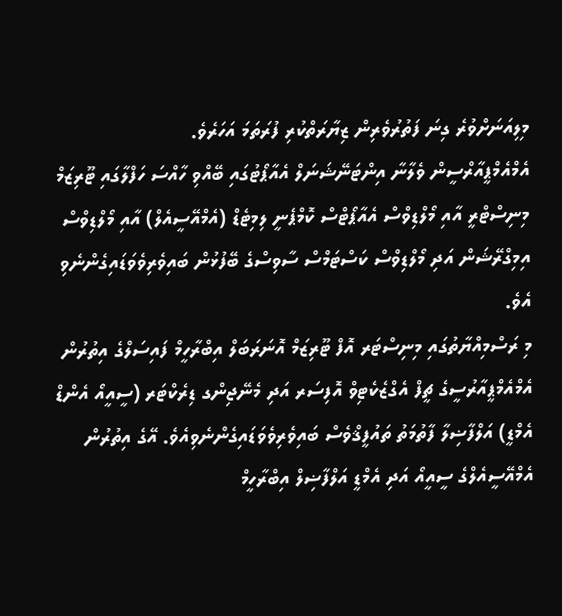މިލިއަނަށްވުރެ ގިނަ ފަތުރުވެރިން ޒިޔާރަތްކުރި ފުރަތަމަ އަހަރެވެ.
އެމްއެމްޕީއާރްސީން ވެލާނާ އިންޓަނޭޝަނަލް އެއާޕޯޓުގައި ބޭއްވި ހާއްސަ ހަފްލާގައި ޓޫރިޒަމް މިނިސްޓްރީ އާއި މޯލްޑިވްސް އެއާޕޯޓްސް ކޮމްޕެނީ ލިމިޓެޑް (އެމްއޭސީއެލް) އާއި މޯލްޑިވްސް އިމިގްރޭޝަން އަދި މޯލްޑިވްސް ކަސްޓަމްސް ސާވިސްގެ ބޭފުޅުން ބައިވެރިވެވަޑައިގެންނެވި އެވެ.
މި ރަސްމިއްޔާތުގައި މިނިސްޓަރ އޮފް ޓޫރިޒަމް އޮނަރަބަލް އިބްރާހީމް ފައިސަލްގެ އިތުރުން އެމްއެމްޕީއާރުސީގެ ޗީފް އެގްޒެކެޓިވް އޮފިސަރ އަދި މެނޭޖިންގ ޑިރެކްޓަރ (ސީއީއޯ އެންޑް އެމްޑީ) އަލްފާޟިލާ ފާތުމަތު ތައުފީޤްވެސް ބައިވެރިވެވަޑައިގެންނެވިއެވެ. އޭގެ އިތުރުން އެމްއޭސީއެލްގެ ސީއީއޯ އަދި އެމްޑީ އަލްފާޟިލް އިބްރާހީމް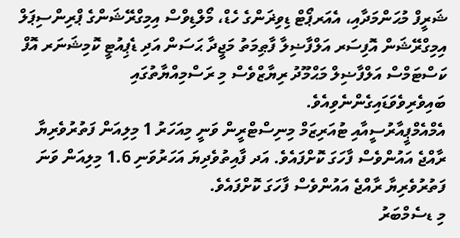ޝަރީފް މުޙަންމަދާއި، އެއަރޕޯޓް ޑިވިޜަންގެ ހެޑް، މޯލްޑިވްސް އިމިގްރޭޝަންގެ ޕްރިންސިޕަލް އިމިގްރޭޝަން އޮފިސަރ އަލްފާޟިލާ ފާޠިމަތު މަޖީދާ ޙަސަން އަދި ޑެޕިއުޓީ ކޮމިޝަނަރ އޮފް ކަސްޓަމްސް އަލްފާޟިލް މަޙްމޫދު ރިޔާޒްވެސް މި ރަސްމިއްޔާތުގައި ބައިވެރިވެވަޑައިގެންނެވިއެވެ.
އެމްއެމްޕީއާރުސީއާއި ޓުއަރިޒަމް މިނިސްޓްރީން ވަނީ މިއަހަރު 1 މިލިއަން ފަތުރުވެރިޔާ ރާއްޖެ އައުންވެސް ފާހަގަ ކޮށްފައެވެ. އަދ ފާއިތުވެދިޔަ އަހަރުވަނި 1.6 މިލިއަން ވަނަ ފަތުރުވެރިޔާ ރާއްޖެ އައުންވެސް ފާހަގަ ކޮށްފައެވެ.
މި ޑސެމްބަރު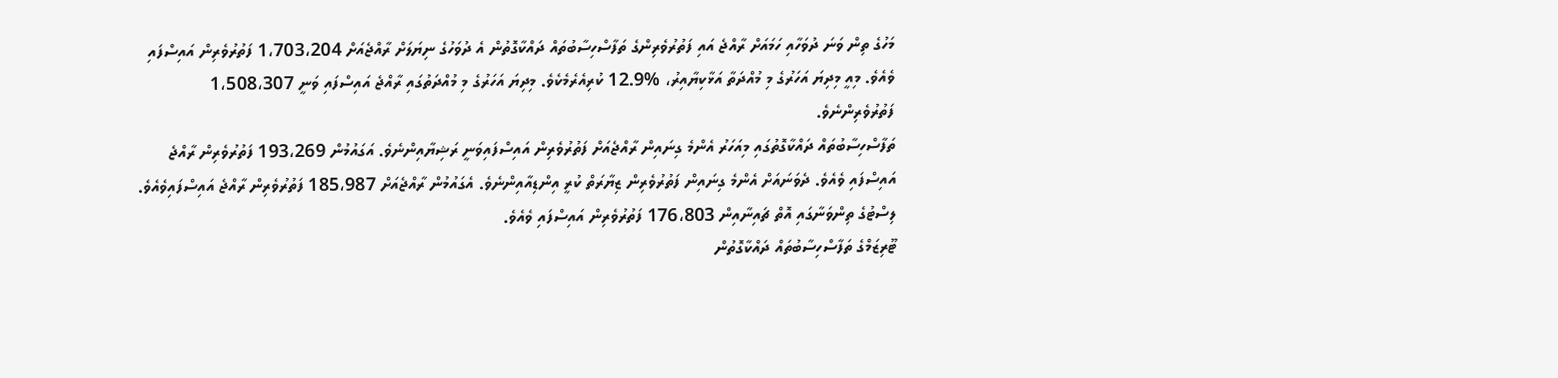މަހުގެ ތިން ވަނަ ދުވަހާއި ހަމައަށް ރާއްޖެ އައި ފަތުރުވެރިންގެ ތަފާސްހިސާބުތައް ދައްކާގޮތުން އެ ދުވަހުގެ ނިޔަލަށް ރާއްޖެއަށް 1،703،204 ފަތުރުވެރިން އައިސްފައި ވެއެވެ. މިއީ މިދިޔަ އަހަރުގެ މި މުއްދަތާ އަޅާކިޔާއިރު، %12.9 ކުރިއެރެމެކެވެ. މިދިޔަ އަހަރުގެ މި މުއްދަތުގައި ރާއްޖެ އައިސްފައި ވަނީ 1،508،307 ފަތުރުވެރިންނެވެ.
ތަފާސްހިސާބުތައް ދައްކާގޮތުގައި މިއަހަރު އެންމެ ގިނައިން ރާއްޖެއަށް ފަތުރުވެރިން އައިސްފައިވަނީ ރަޝިޔާއިންނެވެ. އަގައުމުން 193،269 ފަތުރުވެރިން ރާއްޖެ އައިސްފައި ވެއެވެ. ދެވަނައަށް އެންމެ ގިނައިން ފަތުރުވެރިން ޒިޔާރަތް ކުރީ އިންޑިއާއިންނެވެ. އެގައުމުން ރާއްޖެއަށް 185،987 ފަތުރުވެރިން ރާއްޖެ އައިސްފައިވެއެވެ. ލިސްޓުގެ ތިންވަނާގައި އޮތް ޗައިނާއިން 176،803 ފަތުރުވެރިން އައިސްފައި ވެއެވެ.
ޓޫރިޒަމްގެ ތަފާސްހިސާބުތައް ދައްކާގޮތުން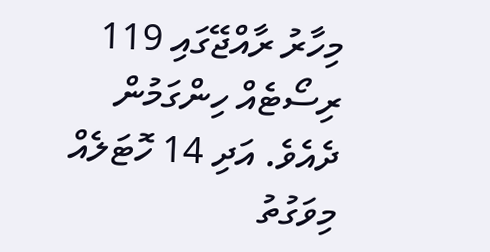މިހާރު ރާއްޖޭގައި 119 ރިސޯޓެއް ހިންގަމުން ދެއެވެ. އަދި 14 ހޮޓަލެއް މިވަގުތު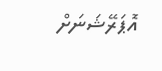އޮޕަރޭޝަނަށް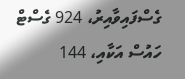ގެސްފައިވާއިރު، 924 ގެސްޓް ހައުސް އަކާއި، 144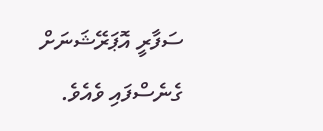ސަފާރީ އޮޕަރޭޝަނަށް ގެނެސްފައި ވެއެވެ.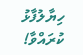ހިޔާލުފާޅު ކުރައްވާ!